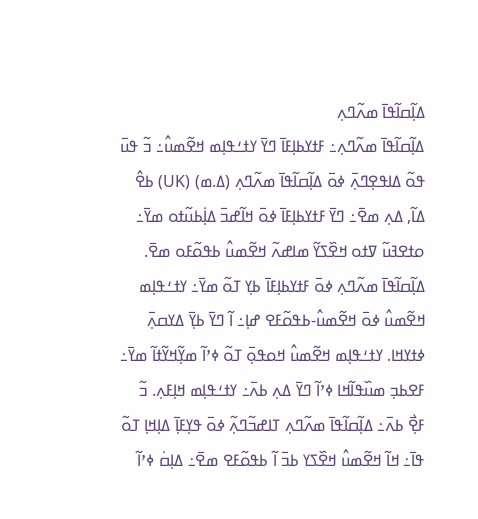ߡߊ߲߬ߛߊ߬ߟߊ߫ ߘߍ߬ߣߍ߲
ߡߊ߲߬ߛߊ߬ߟߊ߫ ߘߍ߬ߣߍ߲߸ ߓߙߌߕߊ߲ߓߊ߫ ߣߌ߫ ߌߙߑߟߊ߲ߘ ߞߐ߬ߘߎ߮߸ ߏ߬ ߟߎ߫ ߟߋ߬ ߡߊߟߐ߲ߣߍ߲߫ ߦߋ߫ ߡߊ߲߬ߛߊ߬ߟߊ߫ ߘߍ߬ߣߍ߲ (ߡ.ߘ) (UK) ߕߐ߮ ߡߊ߬, ߡߍ߲ ߘߐ߫߸ ߣߌ߫ ߓߙߌߕߊ߲ߓߊ߫ ߦߋ߫ ߞߊ߬ߝߏ߫ ߡߊ߲߭ߕߎ߬ߙߋ ߘߌ߫߸ ߋߙߐߔߎ߬ ߜߙߋ ߞߐ߰ߖߌ߬ ߘߊߝߍ߬ ߞߐ߬ߘߎ߮ ߕߟߋ߬ߓߋ ߘߐ߫. ߡߊ߲߬ߛߊ߬ߟߊ߫ ߘߍ߬ߣߍ߲ ߦߋ߫ ߓߙߌߕߊ߲ߓߊ߫ ߕߌ߲ ߠߋ߬ ߘߌ߫߸ ߌߙߑߟߊ߲ߘ ߞߐ߬ߘߎ߮ ߦߋ߫ ߞߐ߬ߘߎ߮-ߕߟߋ߬ߓߐ ߝߊ߲߸ ߊ߬ ߣߌ߫ ߕߌ߲߫ ߡߌߛߍ߲߫ ߦߙߌߞߊ. ߌߙߑߟߊ߲ߘ ߞߐ߬ߘߎ߮ ߞߋߟߋ߲߫ ߠߋ߬ ߦߴߊ߬ ߘߌ߲߬ߞߌ߬ߙߊ߬ ߘߌ߫߸ ߓߐߕߏ߲ ߘߎ߰ߟߊ߬ߞߊ ߦߴߊ߬ ߣߌ߫ ߡߍ߲ ߕߍ߫߸ ߌߙߑߟߊ߲ߘ ߞߊ߲ߓߍ߲. ߏ߬ ߓߐ߲߯ ߕߍ߫߸ ߡߊ߲߬ߛߊ߬ߟߊ߫ ߘߍ߬ߣߍ߲ ߠߊߝߏ߬ߣߍ߲߬ ߦߋ߫ ߟߌ߲ߓߊ߲߫ ߡߊ߲ߞߊ߲ ߠߋ߬ ߟߊ߫߸ ߞߊ߬ ߞߐ߬ߘߎ߮ ߞߐ߰ߖߌ ߕߏ߫ ߊ߬ ߕߟߋ߬ߓߐ ߘߐ߫߸ ߡߊ߲ߛ߭ ߦߴߊ߬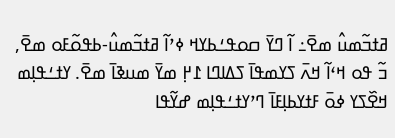ߥߙߏ߬ߘߎ߮ ߘߐ߫߸ ߊ߬ ߣߌ߫ ߛߋߟߑߕߌߞ ߦߴߊ߬ ߥߙߏ߬ߘߎ߮-ߕߟߋ߬ߓߋ ߘߐ߫, ߏ߬ ߟߋ ߞߵߊ߬ ߞߍ߫ ߖߌߘߟߊ߫ ߖߡߊߣߊ ߁߂߲ ߘߌ߫ ߘߎߢߊ߫ ߘߐ߫. ߌߙߑߟߊ߲ߘ ߞߐ߰ߖߌ ߦߋ߫ ߓߙߌߕߊ߲ߓߊ߫ ߣߴߌߙߑߟߊ߲ߘ ߝߌ߬ߟߊ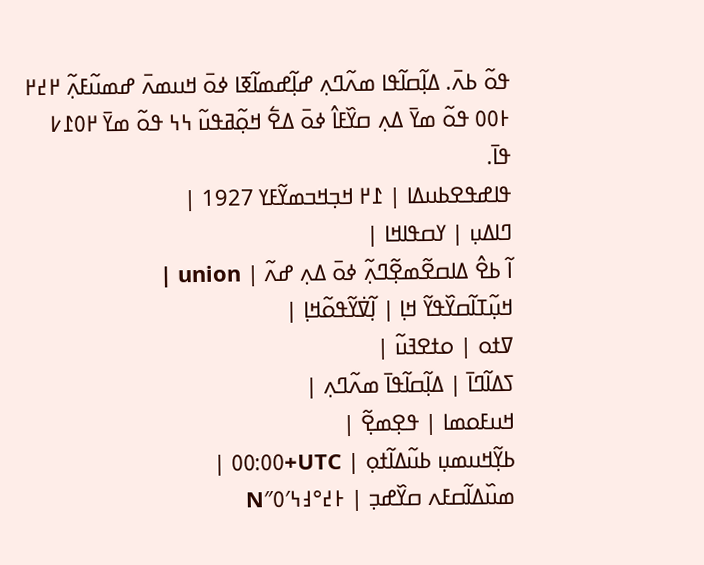ߟߋ߬ ߕߍ߫. ߡߊ߲߬ߛߊ߬ߟߊ ߘߍ߬ߣߍ߲ ߝߊ߲߬ߝߘߊ߬ߧߊ ߦߋ߫ ߞߎߘߍ߫ ߝߘߎ߬ߓߍ߲߬ ߂߄߂ ߅߀߀ ߟߋ߬ ߘߌ߫ ߡߍ߲ ߛߌ߰ߓߊ߮ ߦߋ߫ ߡߐ߱ ߞߋ߲߬ߥߟߎ߬ ߆߆ ߟߋ߬ ߘߌ߫ ߂߀߁߇ ߟߊ߫.
ߟߊߝߟߐߕߎߡߊ | ߁߂ ߞߏ߲ߞߏߘߌ߬ߓߌ 1927 |
ߣߊߡߎ߲ | ߌߛߟߊߞߊ |
ߊ߬ ߕߐ߮ ߡߊߛߐ߬ߘߐ߲߬ߣߍ߲߬ ߦߋ߫ ߡߍ߲ ߝߍ߬ | union |
ߞߎ߲߬ߠߊ߬ߛߌ߰ߟߌ߬ ߞߊ߲ | ߊ߲߬ߜ߭ߌ߬ߟߋ߬ߞߊ߲ |
ߜߙߋ | ߋߙߐߔߎ߬ |
ߖߡߊ߬ߣߊ߫ | ߡߊ߲߬ߛߊ߬ߟߊ߫ ߘߍ߬ߣߍ߲ |
ߞߎߓߋߘߊ | ߟߐ߲ߘߐ߲߬ |
ߕߌ߲߬ߞߎߘߎ߲ ߕߎ߬ߡߊ߬ߙߋ߲ | UTC+߀߀:߀߀ |
ߘߎ߰ߡߊ߬ߛߓߍ ߛߌ߰ߝߏ߲ | ߅߄°߃߆′߀″N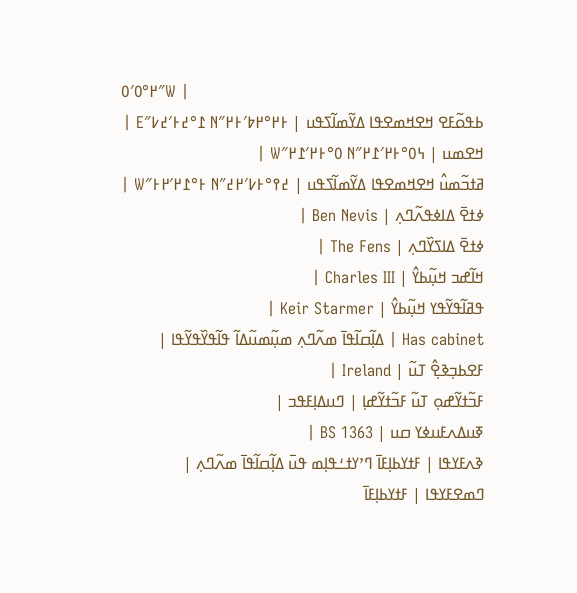߂°߀′߀″W |
ߕߟߋ߬ߓߐ ߞߐߞߘߐߟߊ ߡߌ߬ߘߊ߬ߖߟߎ | ߅߂°߂߈′߅߂″N ߁°߄߅′߄߇″E |
ߞߐߘߎ | ߆߀°߅߂′߁߂″N ߀°߅߂′߁߂″W |
ߥߙߏ߬ߘߎ߮ ߞߐߞߘߐߟߊ ߡߌ߬ߘߊ߬ߖߟߎ | ߄߉°߅߇′߂߄″N ߅°߁߂′߂߅″W |
ߦߙߐ߫ ߡߊߦߟߍ߬ߣߍ߲ | Ben Nevis |
ߦߙߐ߫ ߡߊߖߌ߰ߣߍ߲ | The Fens |
ߞߊ߬ߝߏ ߞߎ߲߬ߕߌ߮ | Charles III |
ߟߥߊ߬ߟߌ߬ߟߌ ߞߎ߲߬ߕߌ߮ | Keir Starmer |
Has cabinet | ߡߊ߲߬ߛߊ߬ߟߊ߫ ߘߍ߬ߣߍ߲ ߘߎ߲߬ߘߎ߬ߡߊ߬ ߟߊ߬ߟߌ߰ߟߌ߬ߟߊ |
ߓߐߕߏ߲ߢߐ߲߮ ߠߎ߬ | Ireland |
ߓߏ߬ߙߌ߬ߝߋ߲ ߠߎ߬ ߓߏ߬ߙߌ߬ߝߊ߲ | ߣߎߡߊ߲ߓߟߏ |
ߧߎߡߍߓߎߦߌ ߛߎ | BS 1363 |
ߢߍߓߌߟߊ | ߓߙߌߕߊ߲ߓߊ߫ ߣߴߌߙߑߟߊ߲ߘ ߟߎ߫ ߡߊ߲߬ߛߊ߬ߟߊ߫ ߘߍ߬ߣߍ߲ |
ߣߘߐߓߌߟߊ | ߓߙߌߕߊ߲ߓߊ߫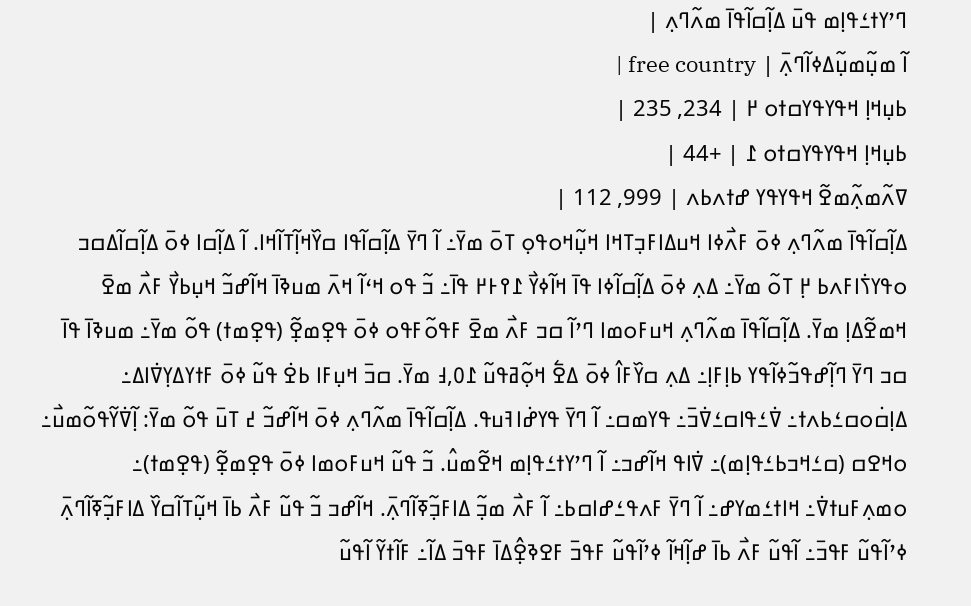ߣߴߌߙߑߟߊ߲ߘ ߟߎ߫ ߡߊ߲߬ߛߊ߬ߟߊ߫ ߘߍ߬ߣߍ߲ |
ߊ߬ ߘߎ߲߬ߘߎ߲߬ߡߦߊ߬ߣߍ߲߫ | free country |
ߕߎ߲ߞߊ߲ ߞߟߌߟߌߛߙߋ ߂ | 234, 235 |
ߕߎ߲ߞߊ߲ ߞߟߌߟߌߛߙߋ ߁ | +44 |
ߜߍ߬ߘߍ߲߬ߘߐ߬ ߞߟߌߟߌ ߝߙߍߕߍ | 999, 112 |
ߡߊ߲߬ߛߊ߬ߟߊ߫ ߘߍ߬ߣߍ߲ ߦߋ߫ ߓߍ߯ߦߊ ߞߎߡߊߓߏ߲ߠߞߊ ߞߎ߲߬ߞߋߟߋ߲ ߠߋ߫ ߘߌ߫߸ ߊ߬ ߣߌ߫ ߡߊ߲߬ߛߊ߬ߟߊ ߛߌ߰ߞߊ߲߬ߠߊ߬ߞߊ. ߊ߬ ߡߊ߲߬ߛߊ ߦߋ߫ ߡߊ߲߬ߛߊ߬ߡߛߏ ߋߟߌߖ߭ߊߓߍߕ ߂߲ ߠߋ߬ ߘߌ߫߸ ߡߍ߲ ߦߋ߫ ߡߊ߲߬ߛߊ߬ߦߊ ߟߊ߫ ߞߊ߬ߦߌ߯ ߁߉߅߂ ߟߊ߫߸ ߏ߬ ߟߋ ߞߵߊ߬ ߞߍ߫ ߘߎߢߊ߫ ߞߊ߬ߝߏ߬ ߞߎ߲ߕߌ߯ ߓߍ߯ ߘߐ߫ ߞߘߐ߬ߡߊ߲ ߘߌ߫. ߡߊ߲߬ߛߊ߬ߟߊ߫ ߘߍ߬ߣߍ߲ ߞߎߓߋߘߊ ߣߴߊ߬ ߛߏ ߓߍ߯ ߘߐ߫ ߓߟߋ߬ߓߟߋ ߦߋ߫ ߟߐ߲ߘߐ߲߬ (ߟߐ߲ߘߙ) ߟߋ߬ ߘߌ߫߸ ߘߎߢߊ߫ ߟߊ߫ ߛߏ ߣߌ߫ ߣߊ߲߬ߝߟߏ߬ߦߊ߬ߟߌ ߕߊ߲ߓߊ߲߸ ߡߍ߲ ߛߌ߰ߓߊ߮ ߦߋ߫ ߡߐ߱ ߞߋ߲߬ߥߟߎ߬ ߁߀,߃ ߘߌ߫. ߛߏ߫ ߞߎ߲ߓߊ ߕߐ߭ ߟߎ߬ ߦߋ߫ ߓߙߌߡߌ߲ߜ߭ߊߡ߸ ߡߊ߲ߛ߭ߋߛߑߕߍߙ߸ ߜ߭ߑߟߊߛߑߜ߭ߏ߫߸ ߟߌߘߛ߸ ߊ߬ ߣߌ߫ ߟߌߝ߭ߊߔߎߟ. ߡߊ߲߬ߛߊ߬ߟߊ߫ ߘߍ߬ߣߍ߲ ߦߋ߫ ߞߊ߬ߝߏ߬ ߄ ߠߎ߫ ߟߋ߬ ߘߌ߫: ߊ߲߬ߜ߭ߌ߬ߟߋ߬ߘߎ߯߸ ߋߞߐߛ (ߛߑߞߏߕߑߟߊ߲ߘ)߸ ߜ߭ߊߟ ߞߊ߬ߝߏ߸ ߊ߬ ߣߴߌߙߑߟߊ߲ߘ ߞߐ߬ߘߎ߮. ߏ߬ ߟߎ߬ ߞߎߓߋߘߊ ߦߋ߫ ߟߐ߲ߘߐ߲߬ (ߟߐ߲ߘߙ)߸ ߋߘߍ߲ߓߎߙߜ߭߸ ߞߊߙߑߘߌߝ߸ ߊ߬ ߣߌ߫ ߓߍߟߑߝߊߛߕ߸ ߊ߬ ߓߍ߯ ߘߏ߲߬ ߡߊߓߏ߲߬ߧߊ߬ߣߍ߲߫. ߞߊ߬ߝߏ ߏ߬ ߟߎ߬ ߓߍ߯ ߕߊ߫ ߞߎ߲߬ߠߊ߬ߛߌ߰ ߡߊߓߏ߲߬ߧߊ߬ߣߍ߲߫ ߦߴߊ߬ߟߎ߬ ߓߟߏ߫߸ ߊ߬ߟߎ߬ ߓߍ߯ ߕߊ߫ ߝߊ߲߬ߞߊ߬ ߦߴߊ߬ߟߎ߬ ߓߟߏ߫ ߓߐߢߐ߲߮ߡߊ߫ ߓߟߏ߫ ߡߊ߬߸ ߓߊ߬ߙߌ߬ ߊ߬ߟߎ߬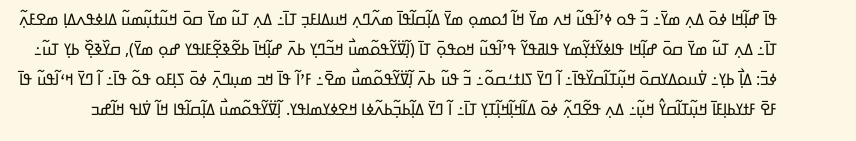ߟߊ߫ ߝߊ߲߬ߞߊ ߦߋ߫ ߡߍ߲ ߘߌ߫߸ ߏ߬ ߟߋ ߦߴߊ߬ߟߎ߬ ߞߍ ߘߌ߫ ߞߊ߬ ߗߋߘߋ߲ ߘߌ߫ ߡߊ߲߬ߛߊ߬ߟߊ߫ ߘߍ߬ߣߍ߲ ߞߎߡߊߓߏ߲ ߠߊ߫߸ ߡߍ߲ ߠߎ߬ ߘߌ߫ ߛߋ߫ ߞߎ߬ߙߎ߲߬ߘߎ߬ ߡߊߦߟߍߡߊ߲ ߘߐߓߍ߲߬ ߠߊ߫߸ ߡߍ߲ ߠߎ߬ ߘߌ߫ ߛߋ߫ ߝߊ߲߬ߞߊ ߟߊߦߌ߬ߙߌ߲߬ߘߌ ߟߊߥߟߌ߬ ߟߴߊ߬ߟߎ߬ ߞߋߟߋ߲߫ ߠߊ߫ (ߊ߲߬ߜ߳ߌ߬ߟߋ߬ߘߎ߯ ߞߏ߬ߣߌ߲ ߕߍ߫ ߝߊ߲߬ߞߊ߫ ߕߐ߬ߢߐ߲߬ߓߊߟߌ ߝߋ߲ ߘߌ߫), ߛߌ߰ߢߐ߲߰ ߕߌ߲ ߠߎ߬߸ ߦߏ߫: ߡߊ߲߯ ߕߌ߲߸ ߜ߭ߎߋߡߌߛߋ߫ ߞߎ߲߬ߠߊ߬ߛߌ߰ߟߊ߫߸ ߊ߬ ߣߌ߫ ߖߊߙߑߛߋ߬߸ ߏ߬ ߟߎ߬ ߕߍ߫ ߊ߲߬ߜ߳ߌ߬ߟߋ߬ߘߎ߯ ߘߐ߫߸ ߓߴߊ߬ ߟߊ߫ ߞߏ ߘߎ߲ߣߍ߲߫ ߦߋ߫ ߖߊ߲ߓߋ ߟߋ߬ ߟߊ߫߸ ߊ߬ ߣߌ߫ ߞߵߊ߬ߟߎ߬ ߟߊ߫ ߓߐ߫ ߓߙߌߕߊ߲ߓߊ߫ ߞߎ߲߬ߠߊ߬ߛߌ߮ ߞߎ߲߬߸ ߡߍ߲ ߟߐ߬ߣߍ߲߬ ߦߋ߫ ߡߊ߬ߞߊ߲߬ߞߊ߲߬ߠߌ߲ ߠߊ߫߸ ߊ߬ ߣߌ߫ ߡߊ߲߬ߕߏ߲߬ߕߍ߬ߦߊ ߞߐߦߌߘߊߟߌ. ߊ߲߬ߜ߳ߌ߬ߟߋ߬ߘߎ߯ ߡߊ߲߬ߛߊ߬ߟߊ ߞߊ߬ ߜ߭ߊߟ ߞߊ߬ߝߏ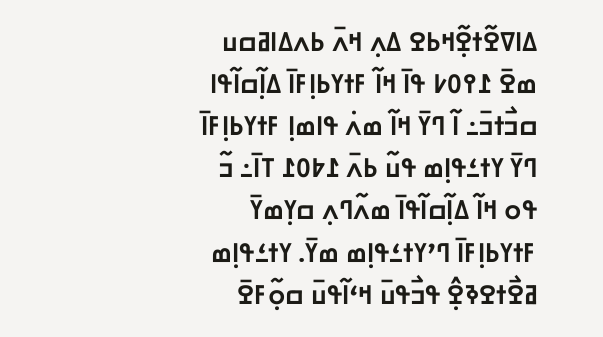ߡߊߜߐ߬ߙߐ߲߬ߞߕߐ ߡߍ߲ ߞߍ߫ ߕߍߡߊߥߛߎ ߘߐ߫ ߁߉߀߇ ߟߊ߫ ߞߊ߬ ߓߙߌߕߊ߲ߓߊ߫ ߡߊ߲߬ߛߊ߬ߟߊ ߛߏ߯ߙߏ߫߸ ߊ߬ ߣߌ߫ ߞߊ߬ ߘߍ߭ ߟߊߘߊ߲ ߓߙߌߕߊ߲ߓߊ߫ ߣߌ߫ ߌߙߑߟߊ߲ߘ ߟߎ߬ ߕߍ߫ ߁߈߀߁ ߠߊ߫߸ ߏ߬ ߟߋ ߞߊ߬ ߡߊ߲߬ߛߊ߬ߟߊ߫ ߘߍ߬ߣߍ߲ ߛߌ߲ߘߌ߫ ߓߙߌߕߊ߲ߓߊ߫ ߣߴߌߙߑߟߊ߲ߘ ߘߌ߫. ߌߙߑߟߊ߲ߘ ߥߐ߯ߙߐߢߐ߲߮ ߟߏ߯ߟߎ߫ ߞߵߊ߬ߟߎ߫ ߛߋ߲߬ߓߐ߫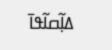ߡߊ߲߬ߛߊ߬ߟߊ߫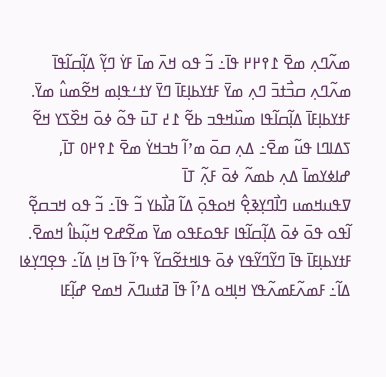ߘߍ߬ߣߍ߲ ߘߐ߫ ߁߉߂߂ ߟߊ߫߸ ߏ߬ ߟߋ ߞߍ߫ ߘߊ߫ ߓߌ߭ ߣߌ߲߬ ߡߊ߲߬ߛߊ߬ߟߊ߫ ߘߍ߬ߣߍ߲ ߛߏ߯ߙߏ߫ ߣߍ߲ ߘߌ߫ ߓߙߌߕߊ߲ߓߊ߫ ߣߌ߫ ߌߙߑߟߊ߲ߘ ߞߐ߬ߘߎ߮ ߘߌ߫. ߓߙߌߕߊ߲ߓߊ߫ ߡߊ߲߬ߛߊ߬ߟߊ ߘߎ߰ߞߟߏ ߕߐ߬ ߁߄ ߠߎ߫ ߟߋ߬ ߦߋ߫ ߞߐ߰ߖߌ ߞߐ߬ ߖߡߊߣߊ ߟߎ߬ ߘߐ߫߸ ߡߍ߲ ߛߋ߫ ߘߴߊ߬ ߤߏߞߌ߭ ߘߐ߫ ߁߉߂߀ ߠߊ߫, ߝߊߦߌߘߊ߫ ߡߍ߲ ߕߘߍ߬ ߦߋ߫ ߓߍ߲߬ ߠߊ߫
ߜߟߎߞߘߎ ߣߊ߯ߣߌ߲ߢߐ߲߮ ߞߋߟߋ߲߫ ߡߊ߬ ߥߊ߯ߕߌ ߏ߬ ߟߊ߫߸ ߏ߬ ߟߋ ߞߏߛߐ߲߬ ߊ߬ߟߋ ߟߋ߫ ߦߋ߫ ߡߊ߲߬ߛߊ߬ߟߊ ߓߟߋߓߟߋ ߘߌ߫ ߘߐ߬ߝߐ ߞߎ߲߬ߕߊ߮ ߞߘߐ߫. ߓߙߌߕߊ߲ߓߊ߫ ߟߊ߫ ߣߌ߬ߣߌ߬ߟߌ ߦߋ߫ ߟߊߞߙߐ߬ߛߌ߬ ߟߴߊ߬ ߟߊ߫ ߞߊ߲ ߡߊ߬߸ ߟߐ߲ߣߌ߲ߦߊ ߡߊ߬߸ ߓߘߍ߬ߓߘߍ߬ߟߌ ߞߊ߲ߞߋ ߡߴߊ߬ ߟߊ߫ ߥߙߎߣߍ߫ ߞߘߐ ߝߊ߲߬ߓߊ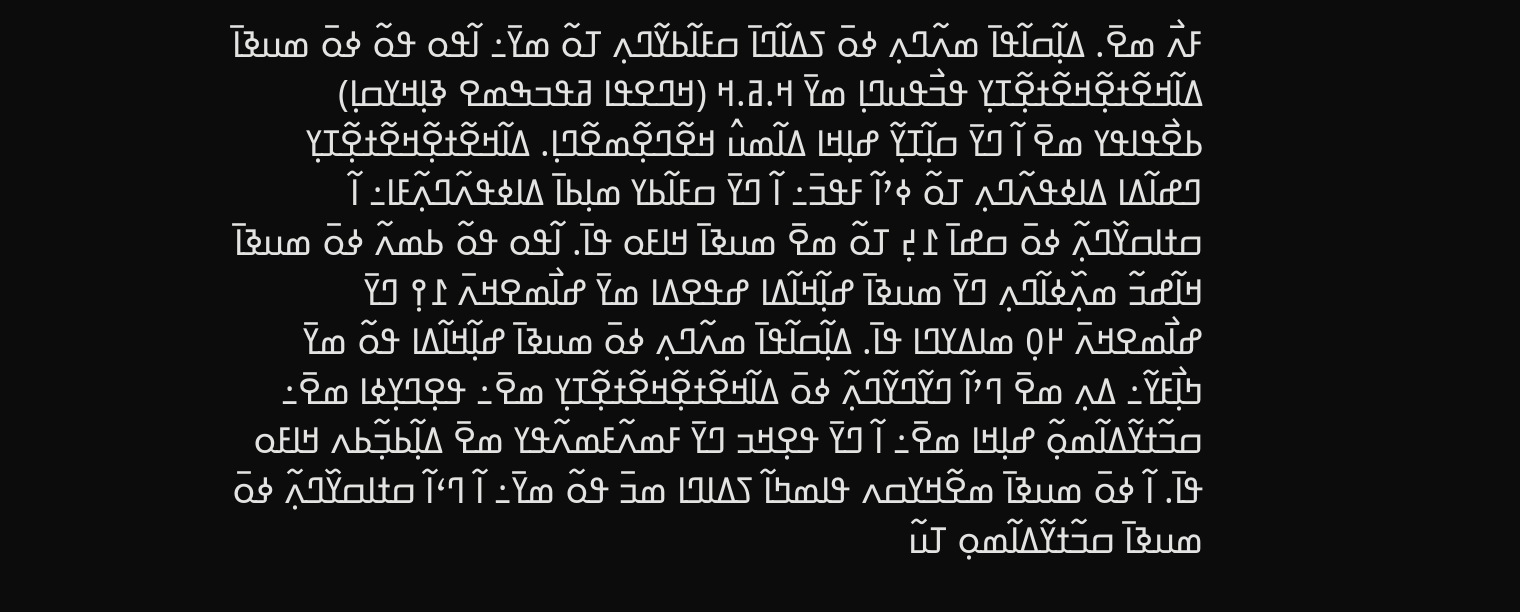ߓߍ߯ ߘߐ߫. ߡߊ߲߬ߛߊ߬ߟߊ߫ ߘߍ߬ߣߍ߲ ߦߋ߫ ߖߡߊ߬ߣߊ߫ ߛߓߊ߬ߕߌ߬ߣߍ߲ ߠߋ߬ ߘߌ߫߸ ߊ߬ߟߋ ߟߋ߬ ߦߋ߫ ߘߎߢߊ߫ ߡߊ߬ߞߐ߬ߙߐ߲߬ߞߐ߬ߙߐ߲߬ߠߌ߲ ߟߏ߯ߟߎߣߊ߲ ߘߌ߫ ߞ.ߥ.ߞ (ߞߣߐߟߊ ߥߟߏߒߘߐ ߢߊ߲ߞߌߛߊ߲) ߕߐ߯ߟߊߟߌ ߘߐ߫ ߊ߬ ߣߌ߫ ߛߊ߲߬ߠߌ߲߬ ߝߊ߲ߞߊ ߡߊ߬ߘߎ߮ ߞߐ߬ߣߐ߲߬ߘߐ߬ߣߊ߲. ߡߊ߬ߞߐ߬ߙߐ߲߬ߞߐ߬ߙߐ߲߬ߠߌ߲ ߣߝߊ߬ߡߊ ߡߊߦߟߍ߬ߣߍ߲ ߠߋ߬ ߦߴߊ߬ ߓߟߏ߫߸ ߊ߬ ߣߌ߫ ߛߓߊ߬ߕߌ ߘߊ߲ߕߊ߫ ߡߊߦߟߍ߬ߣߍ߲߬ߓߊ߸ ߊ߬ ߛߙߊߛߌ߰ߣߍ߲߬ ߦߋ߫ ߛߝߊ߫ ߁߄߲ ߠߋ߬ ߘߐ߫ ߘߎߢߊ߫ ߞߊߓߋ ߟߊ߫. ߊ߬ߟߋ ߟߋ߬ ߕߘߍ߬ ߦߋ߫ ߘߎߢߊ߫ ߞߊ߬ߝߏ߬ ߘߍ߲߰ߦߊ߬ߣߍ߲ ߣߌ߫ ߘߎߢߊ߫ ߝߊ߲߬ߞߊ߬ߡߊ ߝߟߐߡߊ ߘߌ߫ ߝߊ߯ߘߐߞߍ߫ ߁߉߲ ߣߌ߫ ߝߊ߯ߘߐߞߍ߫ ߂߀߲ ߘߊߡߌߣߊ ߟߊ߫. ߡߊ߲߬ߛߊ߬ߟߊ߫ ߘߍ߬ߣߍ߲ ߦߋ߫ ߘߎߢߊ߫ ߝߊ߲߬ߞߊ߬ߡߊ ߟߋ߬ ߘߌ߫ ߤߊ߲߯ߓߌ߬߸ ߡߍ߲ ߘߐ߫ ߣߴߊ߬ ߣߌ߬ߣߌ߬ߣߍ߲߬ ߦߋ߫ ߡߊ߬ߞߐ߬ߙߐ߲߬ߞߐ߬ߙߐ߲߬ߠߌ߲ ߘߐ߫߸ ߟߐ߲ߣߌ߲ߦߊ ߘߐ߫߸ ߛߏ߬ߙߌ߬ߡߊ߬ߘߋ߲߬ ߝߊ߲ߞߊ ߘߐ߫߸ ߊ߬ ߣߌ߫ ߟߐ߲ߞߏ ߣߌ߫ ߓߘߍ߬ߓߘߍ߬ߟߌ ߘߐ߫ ߡߊ߲߬ߕߏ߲߬ߕߍ ߞߊߓߋ ߟߊ߫. ߊ߬ ߦߋ߫ ߘߎߢߊ߫ ߘߐ߬ߞߌߛߍ ߟߊߘߤߊ߬ ߖߡߊߣߊ ߘߏ߫ ߟߋ߬ ߘߌ߫߸ ߊ߬ ߣߵߊ߬ ߛߙߊߛߌ߰ߣߍ߲߬ ߦߋ߫ ߘߎߢߊ߫ ߛߏ߬ߙߌ߬ߡߊ߬ߘߋ߲ ߠߎ߬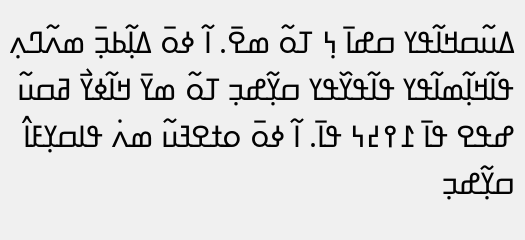ߡߎ߬ߛߞߊ߬ߟߌ ߛߝߊ߫ ߆߲ ߠߋ߬ ߘߐ߫. ߊ߬ ߦߋ߫ ߡߊ߲߬ߕߏ߲߫ ߘߍ߬ߣߍ߲ ߟߊ߬ߞߊ߲߬ߘߊ߬ߟߌ ߟߊ߬ߟߌ߰ߟߌ ߛߌ߲߬ߝߏ߲ ߠߋ߬ ߘߌ߫ ߞߊ߬ߦߌ߯ ߥߛߎ߬ ߝߟߐ ߟߊ߫ ߁߉߄߆ ߟߊ߫. ߊ߬ ߦߋ߫ ߋߙߐߔߎ߬ ߘߍ߭ ߟߊߛߌ߲ߓߊ߮ ߛߌ߲߬ߝߏ߲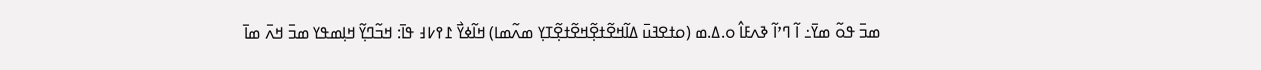ߘߏ߫ ߟߋ߬ ߘߌ߫߸ ߊ߬ ߣߴߊ߬ ߢߍߓߊ߮ ߋ.ߡ.ߘ (ߋߙߐߔߎ߫ ߡߊ߬ߞߐ߬ߙߐ߲߬ߞߐ߬ߙߐ߲߬ߠߌ߲ ߘߍ߬ߘߊ) ߞߊ߬ߦߌ߯ ߁߉߇߃ ߟߊ߫: ߞߏ߬ߣߌ߲߬ ߞߊ߲ߘߟߌ ߘߏ߫ ߞߍ߫ ߘߊ߫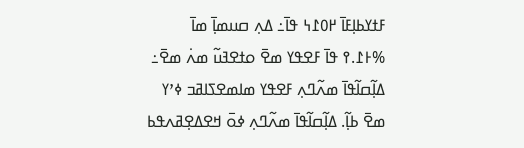ߓߙߌߕߊ߲ߓߊ߫ ߂߀߁߆ ߟߊ߫߸ ߡߍ߲ ߛߎߘߊ߲߫ ߘߊ߫ %߅߁.߉ ߟߊ߫ ߓߐߟߌ ߘߐ߫ ߋߙߐߔߎ߬ ߘߍ߭ ߘߐ߫߸ ߡߊ߲߬ߛߊ߬ߟߊ߫ ߘߍ߬ߣߍ߲ ߓߐߟߌ ߘߊߘߐߖߊߥߏ ߦߴߌ ߘߐ߫ ߕߊ߲߬. ߡߊ߲߬ߛߊ߬ߟߊ߫ ߘߍ߬ߣߍ߲ ߦߋ߫ ߞߐߡߐ߲ߥߍߟߕ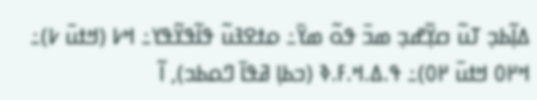ߡߊ߲߬ߕߏ߲ ߠߎ߬ ߛߌ߲߬ߝߏ߲ ߘߏ߫ ߟߋ߬ ߘߌ߫߸ ߋߙߐߔߎ߬ ߟߊ߬ߟߌ߬ߟߌ߸ ߞ߇ (ߞߙߎ߫ ߇)߸ ߞ߂߀ ߞߙߎ߫ ߂߀)߸ ߟ.ߡ.ߞ.ߓ.ߢ (ߏߕߊ߲ ߥߟߊ߫ ߣߋߕߏ), ߊ߬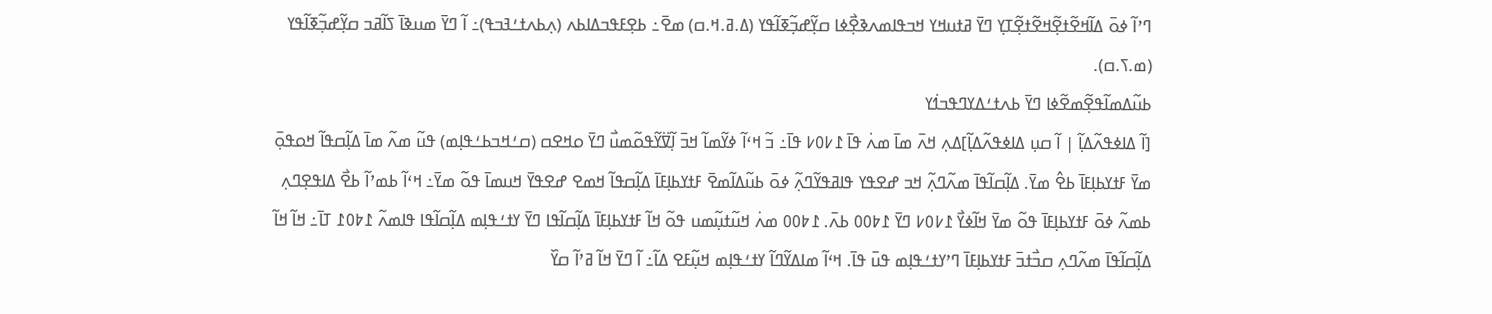ߣߴߊ߬ ߦߋ߫ ߡߊ߬ߞߐ߬ߙߐ߲߬ߞߐ߬ߙߐ߲߬ߠߌ߲ ߣߌ߫ ߥߙߎߞߌ ߞߏߟߊߘߍߢߐ߲߯ߦߊ ߛߌ߲߬ߝߏ߲߬ߧߊ߬ߟߌ (ߡ.ߥ.ߞ.ߛ) ߘߐ߫߸ ߕߐ߲ߓߟߏߡߊߕߍ (ߍ߲ߕߍߙߑߔߏߟ)߸ ߊ߬ ߣߌ߫ ߘߎߢߊ߫ ߖߊ߬ߥߏ ߛߌ߲߬ߝߏ߲߬ߧߊ߬ߟߌ (ߘ.ߖ.ߛ).
ߕߎ߬ߡߘߊ߬ߟߐ߲߬ߘߐ߬ߦߊ ߣߌ߫ ߕߍߙߑߡߌߣߟߏߗ߭ߌ
[ߊ߬ ߡߊߦߟߍ߬ߡߊ߲߬ | ߊ߬ ߛߎ߲ ߡߊߦߟߍ߬ߡߊ߲߬]ߡߍ߲ ߞߍ߫ ߘߊ߫ ߘߍ߭ ߟߊ߫ ߁߇߀߇ ߟߊ߫߸ ߏ߬ ߞߵߊ߬ ߦߌ߬ߘߊ߬ ߞߏ߫ ߊ߲߬ߜ߳ߌ߬ߟߋ߬ߘߎ߯ ߣߌ߫ ߋߞߐߛ (ߛߑߞߏߕߑߟߊ߲ߘ) ߟߎ߬ ߘߍ߬ ߘߊ߫ ߡߊ߲߬ߛߟߊ߬ ߞߋߟߋ߲߫ ߘߌ߫ ߓߙߌߕߊ߲ߓߊ߫ ߕߐ߮ ߘߌ߫. ߡߊ߲߬ߛߊ߬ߟߊ߫ ߘߍ߬ߣߍ߲߬ ߞߏ ߝߐߟߌ ߟߊߥߟߌ߬ߣߍ߲߬ ߦߋ߫ ߕߎ߬ߡߊ߬ߘߐ߫ ߓߙߌߕߊ߲ߓߊ߫ ߡߊ߲߬ߛߟߊ߬ ߞߘߐ ߝߐߟߌ߫ ߞߎߘߊ߫ ߟߋ߬ ߘߌ߫߸ ߞߵߊ߬ ߕߘߴߊ߬ ߕߐ߯ ߡߊߟߐ߲ߣߍ߲ ߕߘߍ߬ ߦߋ߫ ߓߙߌߕߊ߲ߓߊ߫ ߟߋ߬ ߘߌ߫ ߞߊ߬ߦߌ߯ ߁߇߀߇ ߣߌ߫ ߁߈߀߀ ߕߍ߫. ߁߈߀߀ ߘߍ߭ ߞߎ߬ߙߎ߲߬ߘߎ ߟߋ߬ ߞߊ߬ ߓߙߌߕߊ߲ߓߊ߫ ߡߊ߲߬ߛߊ߬ߟߊ ߣߌ߫ ߌߙߑߟߊ߲ߘ ߡߊ߲߬ߛߊ߬ߟߊ ߟߊߘߍ߬ ߁߈߀߁ ߠߊ߫߸ ߞߊ߬ ߞߊ߬ ߡߊ߲߬ߛߊ߬ߟߊ߫ ߘߍ߬ߣߍ߲ ߛߏ߯ߙߏ߫ ߓߙߌߕߊ߲ߓߊ߫ ߣߴߌߙߑߟߊ߲ߘ ߟߎ߫ ߟߊ߫. ߞߵߊ߬ ߘߊߡߌ߬ߣߊ߬ ߌߙߑߟߊ߲ߘ ߞߎ߲߬ߓߐ ߡߊ߬߸ ߊ߬ ߣߌ߫ ߞߊ߬ ߥߴߊ߬ ߛߌ߰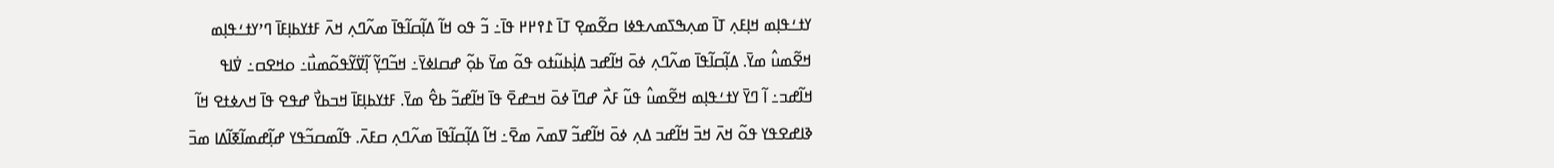ߌߙߑߟߊ߲ߘ ߞߊ߲ߓߍ߲ ߠߊ߫ ߘߍ߲ߒߖߘߍߟߦߊ ߛߐ߬ߘߐ߲ ߠߊ߫ ߁߉߂߂ ߟߊ߫߸ ߏ߬ ߟߋ ߞߊ߬ ߡߊ߲߬ߛߊ߬ߟߊ߫ ߘߍ߬ߣߍ߲ ߞߍ߫ ߓߙߌߕߊ߲ߓߊ߫ ߣߴߌߙߑߟߊ߲ߘ ߞߐ߬ߘߎ߮ ߘߌ߫. ߡߊ߲߬ߛߊ߬ߟߊ߫ ߘߍ߬ߣߍ߲ ߦߋ߫ ߞߊ߬ߝߏ ߡߊ߲߭ߕߎ߬ߙߋ ߟߋ߬ ߘߌ߫ ߕߋ߲߬ ߝߛߊߦߌ߫߸ ߞߏ߬ߣߌ߲߬ ߊ߲߬ߜ߳ߌ߬ߟߋ߬ߘߎ߯߸ ߋߞߐߛ߸ ߜ߭ߊߟ ߞߊ߬ߝߏ߸ ߊ߬ ߣߌ߫ ߌߙߑߟߊ߲ߘ ߞߐ߬ߘߎ߮ ߟߎ߬ ߓߍ߯ ߝߣߊ߫ ߦߋ߫ ߞߏߝߐ߫ ߟߊ߫ ߞߊ߬ߝߏ߬ ߕߐ߮ ߘߌ߫. ߓߙߌߕߊ߲ߓߊ߫ ߞߏߕߌ߯ ߝߟߐ ߟߊ߫ ߞߍߦߙߐ ߞߊ߬ ߢߊߝߐߟߌ ߟߋ߬ ߞߍ߫ ߞߏ߫ ߞߊ߬ߝߏ ߡߍ߲ ߦߋ߫ ߞߊ߬ߝߏ߬ ߜߘߍ߫ ߘߐ߫߸ ߞߊ߬ ߡߊ߲߬ߛߊ߬ߟߊ߫ ߘߍ߬ߣߍ߲ ߛߓߍ߫. ߟߊ߬ߘߛߏ߬ߟߌ ߝߊ߲߬ߝߘߊ߬ߧߊ߬ߡߊ ߘߏ߫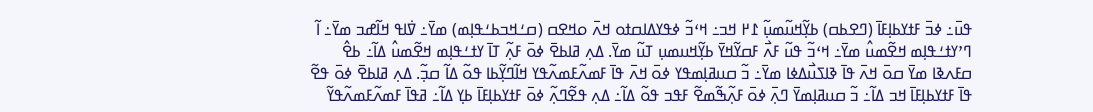ߟߎ߫߸ ߦߏ߫ ߓߙߌߕߊ߲ߓߊ߫ (ߣߐߕߛ) ߕߌ߲߬ߞߎ߬ߘߎ߲߬ ߁߂ ߞߏ߸ ߞߵߏ߬ ߦߟߌߡߊߛߙߋ ߞߍ߫ ߋߞߐߛ (ߛߑߞߏߕߑߟߊ߲ߘ) ߘߌ߫߸ ߜ߭ߊߟ ߞߊ߬ߝߏ ߘߌ߫߸ ߊ߬ ߣߴߌߙߑߟߊ߲ߘ ߞߐ߬ߘߎ߮ ߘߌ߫߸ ߞߵߏ߬ ߟߎ߬ ߓߍ߯ ߓߛߌ߬ߞߌ߫ ߕߌ߲߬ߞߎߘߎ߲ ߠߎ߬ ߘߌ߫. ߡߍ߲ ߥߊߕߐ߫ ߦߋ߫ ߓߍ߲߬ ߠߊ߫ ߌߙߑߟߊ߲ߘ ߞߐ߬ߘߎ߮ ߡߊ߬߸ ߕߐ߮ ߛߓߍߢߊ ߘߌ߫ ߛߋ߫ ߞߍ߫ ߟߊ߫ ߢߊߖߎ߯ߡߦߊ ߘߌ߫߸ ߏ߬ ߛߎߥߊ߲ߘߟߌ ߦߋ߫ ߞߍ߫ ߟߊ߫ ߓߘߍ߬ߓߘߍ߬ߟߌ ߞߊ߬ߣߌ߲߬ߕߊ ߟߋ߬ ߡߊ߬ ߛߏ߲߬. ߡߍ߲ ߥߊߕߐ߫ ߦߋ߫ ߟߐ߬ ߟߊ߫ ߓߙߌߕߊ߲ߓߊ߫ ߞߏ ߡߊ߬߸ ߏ߬ ߛߎߥߊ߲ߘߌ߫ ߣߍ߲߫ ߦߋ߫ ߓߍ߲߬ߒ߬ߘߐ߬ ߓߟߏ ߟߋ߬ ߡߊ߬߸ ߡߍ߲ ߟߐ߬ߣߍ߲߬ ߦߋ߫ ߓߙߌߕߊ߲ߓߊ߫ ߕߌ߲ ߡߊ߬߸ ߥߟߊ߫ ߓߘߍ߬ߓߘߍ߬ߟߌ߬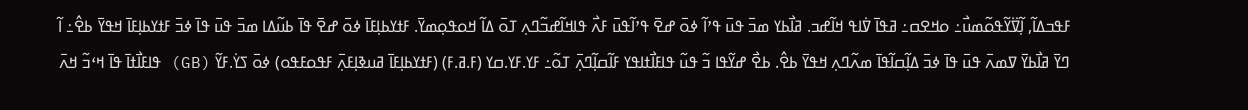ߓߟߏߡߊ߬, ߊ߲߬ߜ߳ߌ߬ߟߋ߬ߘߎ߯߸ ߋߞߐߛ߸ ߥߟߊ߫ ߜ߭ߊߟ ߞߊ߬ߝߏ. ߥߊ߯ߕߌ ߘߏ߫ ߟߎ߫ ߟߴߊ߬ ߦߋ߫ ߝߐ߫ ߟߴߊ߬ߟߎ߫ ߓߍ߯ ߟߊߞߊ߬ߝߏ߬ߣߍ߲ ߠߋ߫ ߡߊ߬ ߞߋߟߋ߲ߘߌ߫. ߓߙߌߕߊ߲ߓߊ߫ ߦߋ߫ ߝߐ߫ ߟߊ߫ ߕߎ߬ߡߊ ߘߏ߫ ߟߎ߫ ߟߊ߫ ߦߏ߫ ߓߙߌߕߊ߲ߓߊ߫ ߞߟߌ߫ ߕߐ߮߸ ߊ߬ ߣߌ߫ ߥߊ߯ߕߌ߫ ߜߘߍ߫ ߟߎ߫ ߟߊ߫ ߦߏ߫ ߡߊ߲߬ߛߊ߬ߟߊ߫ ߘߍ߬ߣߍ߲ ߞߟߌ߫ ߕߐ߮. ߕߐ߯ ߝߌ߬ߟߊ ߏ߬ ߟߎ߬ ߟߊߓߊ߯ߙߊߟߌ ߓߊ߬ߛߊ߲߬ߣߍ߲߫ ߠߋ߬߸ ߓߌ.ߓߌ.ߛߌ (ߓ.ߥ.ߓ) (ߓߙߌߕߊ߲ߓߊ߫ ߥߎߢߊ߲ߓߍ߲߫ ߓߟߋߓߟߋ) ߦߋ߫ ߖߌ߭.ߓߌ߬ (GB) ߟߊߓߊ߯ߙߊ߫ ߟߊ߫ ߞߵߏ߬ ߞߍ߫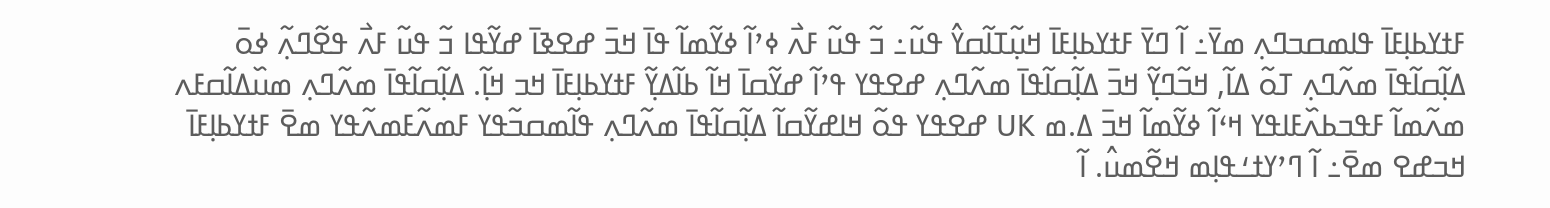ߓߙߌߕߊ߲ߓߊ߫ ߟߊߘߛߏߣߍ߲ ߘߌ߫߸ ߊ߬ ߣߌ߫ ߓߙߌߕߊ߲ߓߊ߫ ߞߎ߲߬ߠߊ߬ߛߌ߮ ߟߎ߬߸ ߏ߬ ߟߎ߬ ߓߍ߯ ߦߴߊ߬ ߦߌ߬ߘߊ߬ ߟߊ߫ ߞߏ߫ ߝߐߢߊ߫ ߝߌ߬ߟߊ ߏ߬ ߟߎ߬ ߓߍ߯ ߟߐ߬ߣߍ߲߬ ߦߋ߫ ߡߊ߲߬ߛߊ߬ߟߊ߫ ߘߍ߬ߣߍ߲ ߠߋ߬ ߡߊ߬, ߞߏ߬ߣߌ߲߬ ߞߏ߫ ߡߊ߲߬ߛߊ߬ߟߊ߫ ߘߍ߬ߣߍ߲ ߝߐߟߌ ߟߴߊ߬ ߝߌ߬ߛߊ߫ ߞߊ߬ ߕߊ߬ߡߌ߲߬ ߓߙߌߕߊ߲ߓߊ߫ ߞߏ ߞߊ߲߬. ߡߊ߲߬ߛߊ߬ߟߊ߫ ߘߍ߬ߣߍ߲ ߘߎ߰ߡߊ߬ߛߓߍ ߘߍ߬ߘߊ߬ ߓߟߏߕߍ߰ߓߊߟߌ ߞߵߊ߬ ߦߌ߬ߘߊ߬ ߞߏ߫ ߡ.ߘ UK ߝߐߟߌ ߟߋ߬ ߞߊߝߌ߬ߛߊ߬ ߡߊ߲߬ߛߊ߬ߟߊ߫ ߘߍ߬ߣߍ߲ ߟߊ߬ߘߛߏ߬ߟߌ ߓߘߍ߬ߓߘߍ߬ߟߌ ߘߐ߫ ߓߙߌߕߊ߲ߓߊ߫ ߞߏߝߐ ߘߐ߫߸ ߊ߬ ߣߴߌߙߑߟߊ߲ߘ ߞߐ߬ߘߎ߮. ߊ߬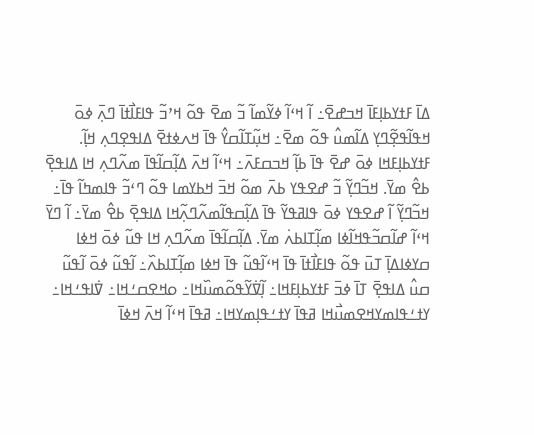ߡߊ߫ ߓߙߌߕߊ߲ߓߊ߫ ߞߏߝߐ߫߸ ߊ߬ ߞߵߊ߬ ߦߌ߬ߘߊ߬ ߏ߬ ߘߐ߫ ߟߋ߬ ߞߴߏ߬ ߟߊߓߊ߯ߙߊ߫ ߣߍ߲߫ ߦߋ߫ ߞߟߊ߬ߟߐ߲߬ߣߌ߲ ߡߊ߬ߘߎ߮ ߟߋ߬ ߘߐ߫߸ ߞߎ߲߬ߠߊ߬ߛߌ߮ ߟߊ߫ ߞߍߦߙߐ߫ ߡߊߟߐ߲ߣߍ߲ ߞߊ߲߬. ߓߙߌߕߊ߲ߓߞߊ ߦߋ߫ ߝߐ߫ ߟߊ߫ ߕߊ߲߬ ߞߏߛߓߍ߫߸ ߞߵߊ߬ ߞߍ߫ ߡߊ߲߬ߛߊ߬ߟߊ߫ ߘߍ߬ߣߍ߲ ߞߊ ߡߊߟߐ߲߫ ߕߐ߮ ߘߌ߫. ߞߏ߬ߣߌ߲߬ ߏ߬ ߝߐߟߌ ߕߍ߫ ߘߋ߬ ߞߏ߫ ߞߕߌߘߊ ߟߋ߬ ߣߵߏ߬ ߟߊߘߤߊ߬ ߟߊ߫߸ ߞߏ߬ߣߌ߲߬ ߊ߬ ߝߐߟߌ ߦߋ߫ ߟߊߥߟߌ߬ ߟߊ߫ ߡߊ߲߬ߛߟߊ߬ߘߍ߬ߣߍ߲߬ߞߊ ߡߊߟߐ߲߫ ߕߐ߮ ߘߌ߫߸ ߊ߬ ߣߌ߫ ߞߵߊ߬ ߝߊ߬ߛߏ߬ߟߞߊ߬ߦߊ ߘߊ߲߬ߠߊߕߍ߭ ߘߌ߫. ߡߊ߲߬ߛߊ߬ߟߊ߫ ߘߍ߬ߣߍ߲ ߞߊ ߟߎ߬ ߦߋ߫ ߞߦߊ ߛߌߦߊߡߊ߲߫ ߠߎ߫ ߟߋ߬ ߟߊߓߊ߯ߙߊ߫ ߟߊ߫ ߞߵߊ߬ߟߎ߬ ߟߊ߫ ߞߦߊ ߘߊ߲߬ߠߊߕߍ߰߸ ߊ߬ߟߎ߬ ߦߋ߫ ߊ߬ߟߎ߬ ߛߎ߮ ߡߊߟߐ߲߫ ߠߊ߫ ߦߏ߫ ߓߙߌߕߊ߲ߓߞߊ߸ ߊ߲߬ߜ߭ߌ߬ߟߋ߬ߘߎ߰ߞߊ߸ ߋߞߐߛߑߞߊ߸ ߜ߭ߊߟߑߞߊ߸ ߌߙߑߟߊߘߌߞߐߘߎ߯ߞߊ ߥߟߊ߫ ߌߙߑߟߊ߲ߘߌߞߊ߸ ߥߟߊ߫ ߞߵߊ߬ ߞߍ߫ ߞߦߊ߫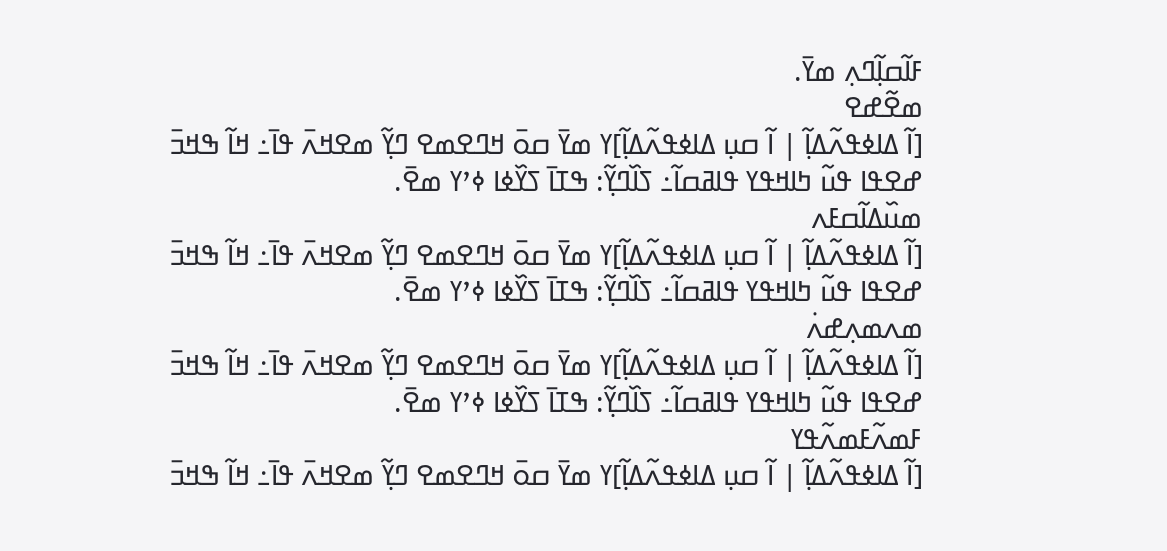ߓߊ߬ߛߊ߲߬ߣߍ߲ ߘߌ߫.
ߘߐ߬ߝߐ
[ߊ߬ ߡߊߦߟߍ߬ߡߊ߲߬ | ߊ߬ ߛߎ߲ ߡߊߦߟߍ߬ߡߊ߲߬]ߌ ߘߌ߫ ߛߋ߫ ߞߣߐߘߐ ߣߌ߲߬ ߘߐߞߍ߫ ߟߊ߫߸ ߞߊ߬ ߒߞߏ߫ ߝߐߟߊ ߟߎ߬ ߤߊߞߟߌ ߟߊߥߛߊ߬߸ ߖߊ߰ߣߌ߲߬: ߒߠߊ߫ ߖߌ߰ߦߊ ߦߴߌ ߘߐ߫.
ߘߎ߰ߡߊ߬ߛߓߍ
[ߊ߬ ߡߊߦߟߍ߬ߡߊ߲߬ | ߊ߬ ߛߎ߲ ߡߊߦߟߍ߬ߡߊ߲߬]ߌ ߘߌ߫ ߛߋ߫ ߞߣߐߘߐ ߣߌ߲߬ ߘߐߞߍ߫ ߟߊ߫߸ ߞߊ߬ ߒߞߏ߫ ߝߐߟߊ ߟߎ߬ ߤߊߞߟߌ ߟߊߥߛߊ߬߸ ߖߊ߰ߣߌ߲߬: ߒߠߊ߫ ߖߌ߰ߦߊ ߦߴߌ ߘߐ߫.
ߘߍߘߍ߲ߝߍ߭
[ߊ߬ ߡߊߦߟߍ߬ߡߊ߲߬ | ߊ߬ ߛߎ߲ ߡߊߦߟߍ߬ߡߊ߲߬]ߌ ߘߌ߫ ߛߋ߫ ߞߣߐߘߐ ߣߌ߲߬ ߘߐߞߍ߫ ߟߊ߫߸ ߞߊ߬ ߒߞߏ߫ ߝߐߟߊ ߟߎ߬ ߤߊߞߟߌ ߟߊߥߛߊ߬߸ ߖߊ߰ߣߌ߲߬: ߒߠߊ߫ ߖߌ߰ߦߊ ߦߴߌ ߘߐ߫.
ߓߘߍ߬ߓߘߍ߬ߟߌ
[ߊ߬ ߡߊߦߟߍ߬ߡߊ߲߬ | ߊ߬ ߛߎ߲ ߡߊߦߟߍ߬ߡߊ߲߬]ߌ ߘߌ߫ ߛߋ߫ ߞߣߐߘߐ ߣߌ߲߬ ߘߐߞߍ߫ ߟߊ߫߸ ߞߊ߬ ߒߞߏ߫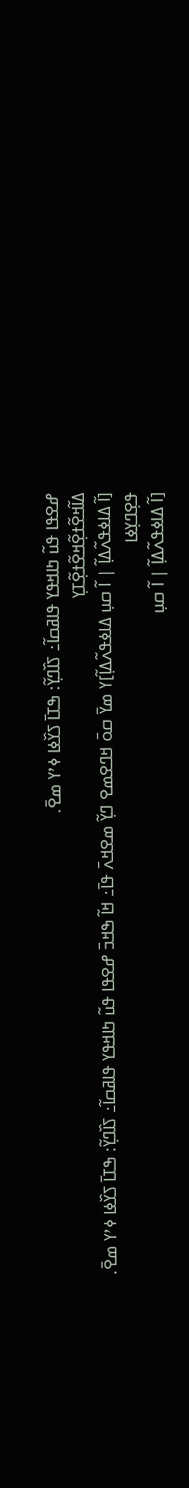ߝߐߟߊ ߟߎ߬ ߤߊߞߟߌ ߟߊߥߛߊ߬߸ ߖߊ߰ߣߌ߲߬: ߒߠߊ߫ ߖߌ߰ߦߊ ߦߴߌ ߘߐ߫.
ߡߊ߬ߞߐ߬ߙߐ߲߬ߞߐ߬ߙߐ߲߬ߠߌ߲
[ߊ߬ ߡߊߦߟߍ߬ߡߊ߲߬ | ߊ߬ ߛߎ߲ ߡߊߦߟߍ߬ߡߊ߲߬]ߌ ߘߌ߫ ߛߋ߫ ߞߣߐߘߐ ߣߌ߲߬ ߘߐߞߍ߫ ߟߊ߫߸ ߞߊ߬ ߒߞߏ߫ ߝߐߟߊ ߟߎ߬ ߤߊߞߟߌ ߟߊߥߛߊ߬߸ ߖߊ߰ߣߌ߲߬: ߒߠߊ߫ ߖߌ߰ߦߊ ߦߴߌ ߘߐ߫.
ߟߐ߲ߣߌ߲ߦߊ
[ߊ߬ ߡߊߦߟߍ߬ߡߊ߲߬ | ߊ߬ ߛߎ߲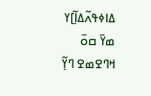ߡߊߦߟߍ߬ߡߊ߲߬]ߌ ߘߌ߫ ߛߋ߫ ߞߣߐߘߐ ߣߌ߲߬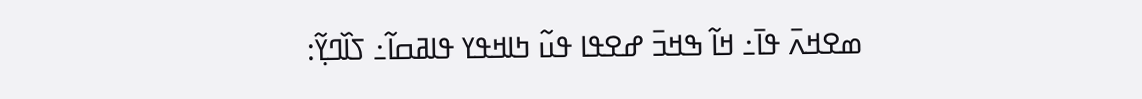ߘߐߞߍ߫ ߟߊ߫߸ ߞߊ߬ ߒߞߏ߫ ߝߐߟߊ ߟߎ߬ ߤߊߞߟߌ ߟߊߥߛߊ߬߸ ߖߊ߰ߣߌ߲߬: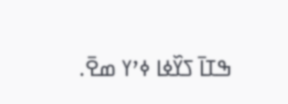ߒߠߊ߫ ߖߌ߰ߦߊ ߦߴߌ ߘߐ߫.